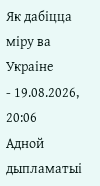Як дабіцца міру ва Украіне
- 19.08.2026, 20:06
Адной дыпламатыі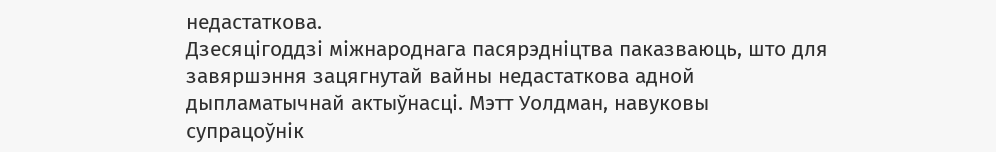недастаткова.
Дзесяцігоддзі міжнароднага пасярэдніцтва паказваюць, што для завяршэння зацягнутай вайны недастаткова адной дыпламатычнай актыўнасці. Мэтт Уолдман, навуковы супрацоўнік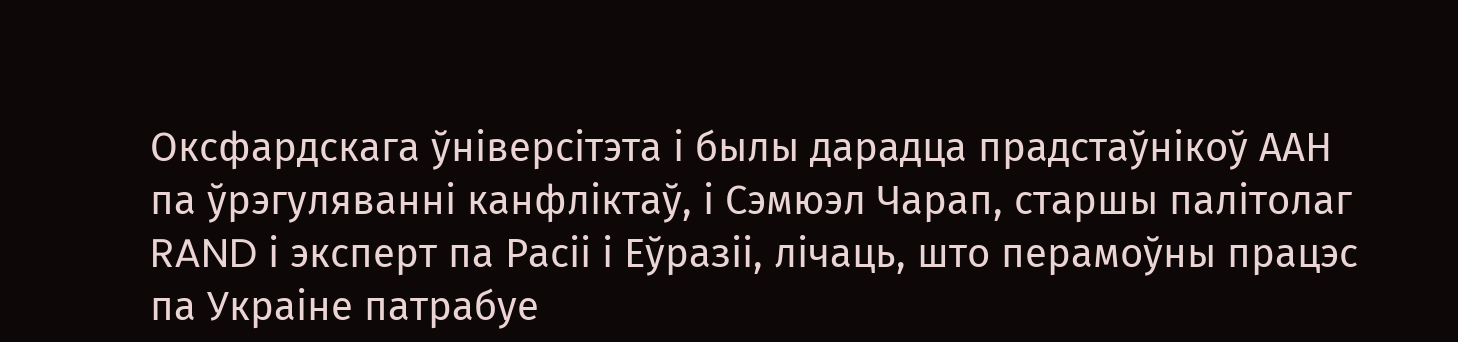Оксфардскага ўніверсітэта і былы дарадца прадстаўнікоў ААН па ўрэгуляванні канфліктаў, і Сэмюэл Чарап, старшы палітолаг RAND і эксперт па Расіі і Еўразіі, лічаць, што перамоўны працэс па Украіне патрабуе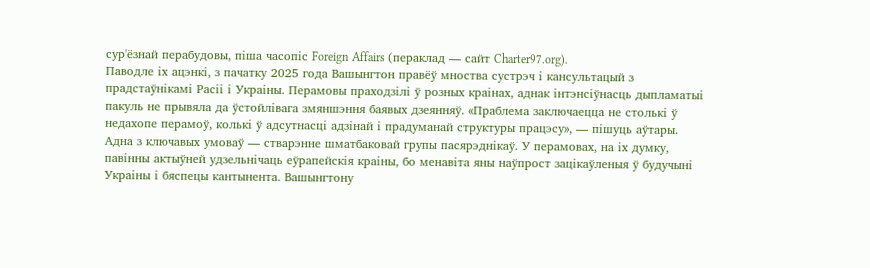сур'ёзнай перабудовы, піша часопіс Foreign Affairs (пераклад — сайт Charter97.org).
Паводле іх ацэнкі, з пачатку 2025 года Вашынгтон правёў мноства сустрэч і кансультацый з прадстаўнікамі Расіі і Украіны. Перамовы праходзілі ў розных краінах, аднак інтэнсіўнасць дыпламатыі пакуль не прывяла да ўстойлівага змяншэння баявых дзеянняў. «Праблема заключаецца не столькі ў недахопе перамоў, колькі ў адсутнасці адзінай і прадуманай структуры працэсу», — пішуць аўтары.
Адна з ключавых умоваў — стварэнне шматбаковай групы пасярэднікаў. У перамовах, на іх думку, павінны актыўней удзельнічаць еўрапейскія краіны, бо менавіта яны наўпрост зацікаўленыя ў будучыні Украіны і бяспецы кантынента. Вашынгтону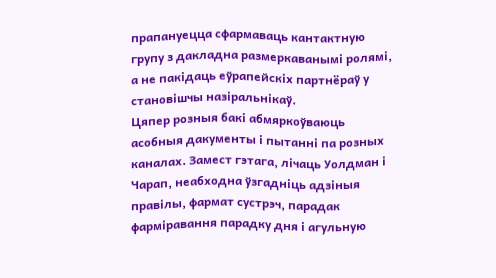прапануецца сфармаваць кантактную групу з дакладна размеркаванымі ролямі, а не пакідаць еўрапейскіх партнёраў у становішчы назіральнікаў.
Цяпер розныя бакі абмяркоўваюць асобныя дакументы і пытанні па розных каналах. Замест гэтага, лічаць Уолдман і Чарап, неабходна ўзгадніць адзіныя правілы, фармат сустрэч, парадак фарміравання парадку дня і агульную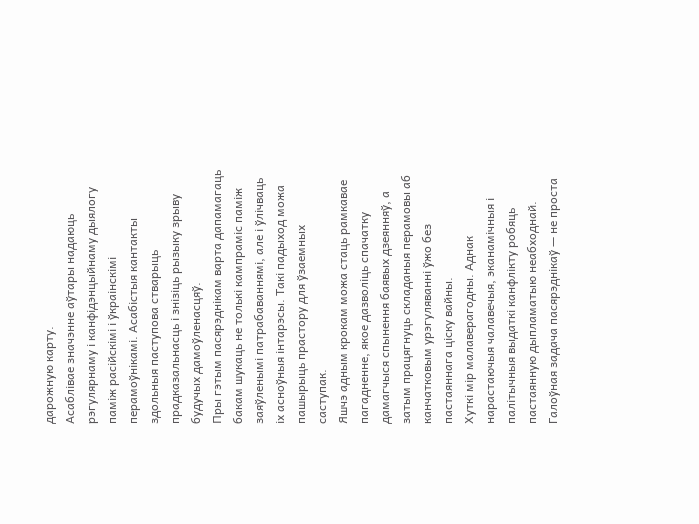дарожную карту.
Асаблівае значэнне аўтары надаюць рэгулярнаму і канфідэнцыйнаму дыялогу паміж расійскімі і ўкраінскімі перамоўнікамі. Асабістыя кантакты здольныя паступова стварыць прадказальнасць і знізіць рызыку зрыву будучых дамоўленасцяў.
Пры гэтым пасярэднікам варта дапамагаць бакам шукаць не толькі кампраміс паміж заяўленымі патрабаваннямі, але і ўлічваць іх асноўныя інтарэсы. Такі падыход можа пашырыць прастору для ўзаемных саступак.
Яшчэ адным крокам можа стаць рамкавае пагадненне, якое дазволіць спачатку дамагчыся спынення баявых дзеянняў, а затым працягнуць складаныя перамовы аб канчатковым урэгуляванні ўжо без пастаяннага ціску вайны.
Хуткі мір малаверагодны. Аднак нарастаючыя чалавечыя, эканамічныя і палітычныя выдаткі канфлікту робяць пастаянную дыпламатыю неабходнай. Галоўная задача пасярэднікаў — не проста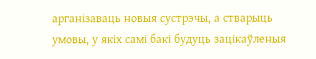арганізаваць новыя сустрэчы, а стварыць умовы, у якіх самі бакі будуць зацікаўленыя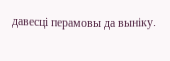давесці перамовы да выніку.